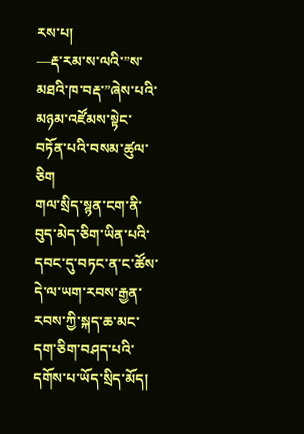རས་པ།
—རྡ་རམ་ས་ལའི་”ས་མཐའི་ཁ་བརྡ་”ཞེས་པའི་མཉམ་འཛོམས་སྟེང་བཏོན་པའི་བསམ་ཚུལ་ཅིག
གལ་སྲིད་སྙན་ངག་ནི་བུད་མེད་ཅིག་ཡིན་པའི་དབང་དུ་བཏང་ན་ང་ཚོས་དེ་ལ་ཡག་རབས་རྒྱན་རབས་ཀྱི་སྐད་ཆ་མང་དག་ཅིག་བཤད་པའི་དགོས་པ་ཡོད་སྲིད་མོད།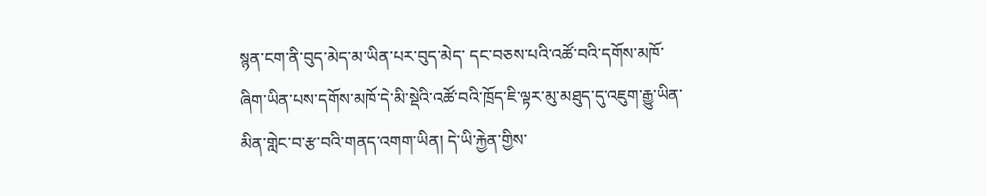སྙན་ངག་ནི་བུད་མེད་མ་ཡིན་པར་བུད་མེད་ དང་བཅས་པའི་འཚོ་བའི་དགོས་མཁོ་ཞིག་ཡིན་པས་དགོས་མཁོ་དེ་མི་སྡེའི་འཚོ་བའི་ཁྲོད་ཇི་ལྟར་མུ་མཐུད་དུ་འཇུག་རྒྱུ་ཡིན་མིན་གླེང་བ་རྩ་བའི་གནད་འགག་ཡིན། དེ་ཡི་རྐྱེན་གྱིས་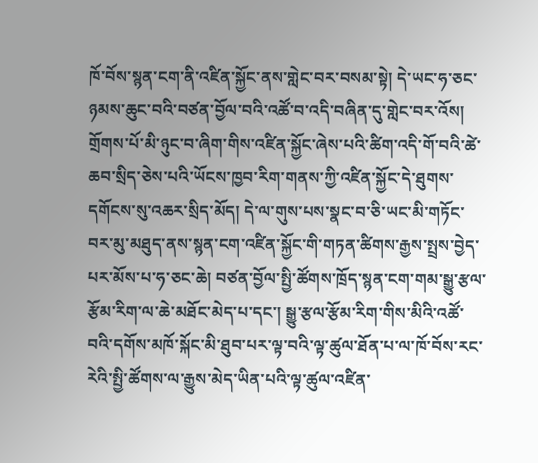ཁོ་བོས་སྙན་ངག་ནི་འཛིན་སྐྱོང་ནས་གླེང་བར་བསམ་སྟེ། དེ་ཡང་ཧ་ཅང་ཉམས་ཆུང་བའི་བཙན་བྱོལ་བའི་འཚོ་བ་འདི་བཞིན་དུ་གླེང་བར་འོས། གྲོགས་པོ་མི་ཉུང་བ་ཞིག་གིས་འཛིན་སྐྱོང་ཞེས་པའི་ཚིག་འདི་གོ་བའི་ཚེ་ཆབ་སྲིད་ཅེས་པའི་ཡོངས་ཁྱབ་རིག་གནས་ཀྱི་འཛིན་སྐྱོང་དེ་ཐུགས་དགོངས་སུ་འཆར་སྲིད་མོད། དེ་ལ་གུས་པས་སྣང་བ་ཅི་ཡང་མི་གཏོང་བར་མུ་མཐུད་ནས་སྙན་ངག་འཛིན་སྐྱོང་གི་གཏན་ཚིགས་རྒྱས་སྤྲས་བྱེད་པར་མོས་པ་ཧ་ཅང་ཆེ། བཙན་བྱོལ་སྤྱི་ཚོགས་ཁྲོད་སྙན་ངག་གམ་སྒྱུ་རྩལ་རྩོམ་རིག་ལ་ཆེ་མཐོང་མེད་པ་དང་། སྒྱུ་རྩལ་རྩོམ་རིག་གིས་མིའི་འཚོ་བའི་དགོས་མཁོ་སྐོང་མི་ཐུབ་པར་ལྟ་བའི་ལྟ་ཚུལ་ཐོན་པ་ལ་ཁོ་བོས་རང་རེའི་སྤྱི་ཚོགས་ལ་རྒྱུས་མེད་ཡིན་པའི་ལྟ་ཚུལ་འཛིན་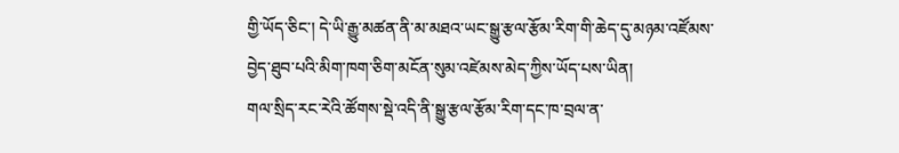གྱི་ཡོད་ཅིང་། དེ་ཡི་རྒྱུ་མཚན་ནི་མ་མཐའ་ཡང་སྒྱུ་རྩལ་རྩོམ་རིག་གི་ཆེད་དུ་མཉམ་འཛོམས་བྱེད་ཐུབ་པའི་མིག་ཁག་ཅིག་མངོན་སུམ་འཛེམས་མེད་ཀྱིས་ཡོད་པས་ཡིན།
གལ་སྲིད་རང་རེའི་ཚོགས་སྡེ་འདི་ནི་སྒྱུ་རྩལ་རྩོམ་རིག་དང་ཁ་བྲལ་ན་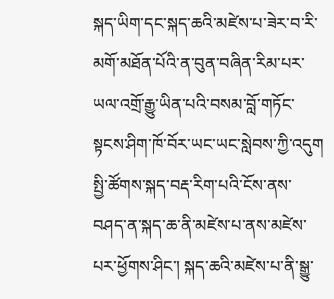སྐད་ཡིག་དང་སྐད་ཆའི་མཛེས་པ་ཟེར་བ་རི་མགོ་མཐོན་པོའི་ན་བུན་བཞིན་རིམ་པར་ཡལ་འགྲོ་རྒྱུ་ཡིན་པའི་བསམ་བློ་གཏོང་སྟངས་ཤིག་ཁོ་བོར་ཡང་ཡང་སླེབས་ཀྱི་འདུག སྤྱི་ཚོགས་སྐད་བརྡ་རིག་པའི་ངོས་ནས་བཤད་ན་སྐད་ཆ་ནི་མཛེས་པ་ནས་མཛེས་པར་ཕྱོགས་ཤིང་། སྐད་ཆའི་མཛེས་པ་ནི་སྒྱུ་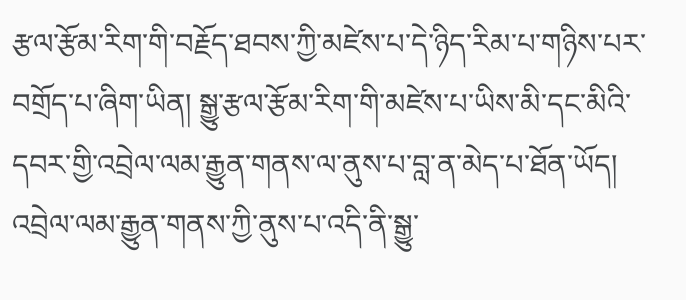རྩལ་རྩོམ་རིག་གི་བརྗོད་ཐབས་ཀྱི་མཛེས་པ་དེ་ཉིད་རིམ་པ་གཉིས་པར་བགྲོད་པ་ཞིག་ཡིན། སྒྱུ་རྩལ་རྩོམ་རིག་གི་མཛེས་པ་ཡིས་མི་དང་མིའི་དབར་གྱི་འབྲེལ་ལམ་རྒྱུན་གནས་ལ་ནུས་པ་བླ་ན་མེད་པ་ཐོན་ཡོད། འབྲེལ་ལམ་རྒྱུན་གནས་ཀྱི་ནུས་པ་འདི་ནི་སྒྱུ་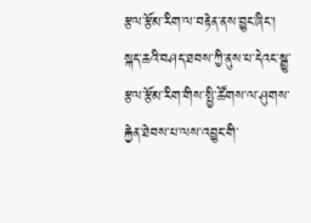རྩལ་རྩོམ་རིག་ལ་བརྟེན་ནས་བྱུང་ཞིང་། སྐད་ཆའི་བཤད་ཐབས་ཀྱི་ནུས་པ་དེའང་སྒྱུ་རྩལ་རྩོམ་རིག་གིས་སྤྱི་ཚོགས་ལ་ཤུགས་རྐྱེན་ཐེབས་པ་ལས་འབྱུང་གི་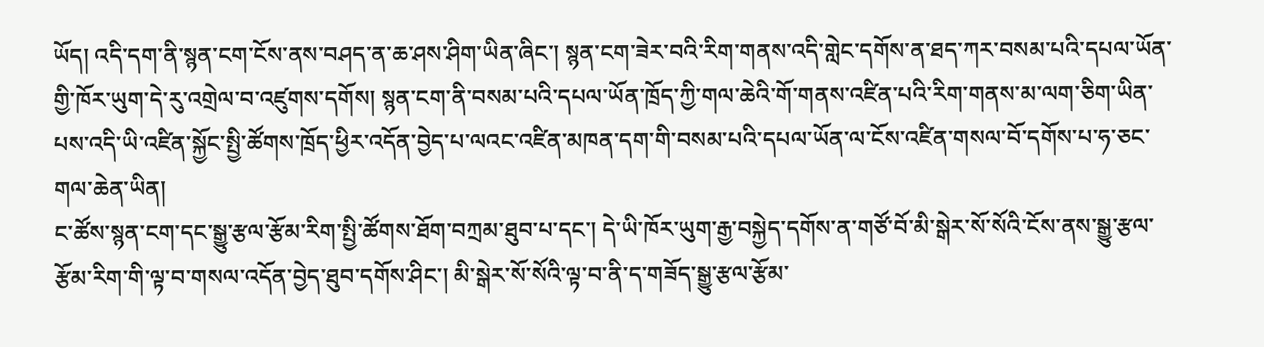ཡོད། འདི་དག་ནི་སྙན་ངག་ངོས་ནས་བཤད་ན་ཆ་ཤས་ཤིག་ཡིན་ཞིང་། སྙན་ངག་ཟེར་བའི་རིག་གནས་འདི་གླེང་དགོས་ན་ཐད་ཀར་བསམ་པའི་དཔལ་ཡོན་གྱི་ཁོར་ཡུག་དེ་རུ་འགྲེལ་བ་འཛུགས་དགོས། སྙན་ངག་ནི་བསམ་པའི་དཔལ་ཡོན་ཁྲོད་ཀྱི་གལ་ཆེའི་གོ་གནས་འཛིན་པའི་རིག་གནས་མ་ལག་ཅིག་ཡིན་པས་འདི་ཡི་འཛིན་སྐྱོང་སྤྱི་ཚོགས་ཁྲོད་ཕྱིར་འདོན་བྱེད་པ་ལའང་འཛིན་མཁན་དག་གི་བསམ་པའི་དཔལ་ཡོན་ལ་ངོས་འཛིན་གསལ་བོ་དགོས་པ་ཧ་ཅང་གལ་ཆེན་ཡིན།
ང་ཚོས་སྙན་ངག་དང་སྒྱུ་རྩལ་རྩོམ་རིག་སྤྱི་ཚོགས་ཐོག་བཀྲམ་ཐུབ་པ་དང་། དེ་ཡི་ཁོར་ཡུག་རྒྱ་བསྐྱེད་དགོས་ན་གཙོ་བོ་མི་སྒེར་སོ་སོའི་ངོས་ནས་སྒྱུ་རྩལ་རྩོམ་རིག་གི་ལྟ་བ་གསལ་འདོན་བྱེད་ཐུབ་དགོས་ཤིང་། མི་སྒེར་སོ་སོའི་ལྟ་བ་ནི་ད་གཟོད་སྒྱུ་རྩལ་རྩོམ་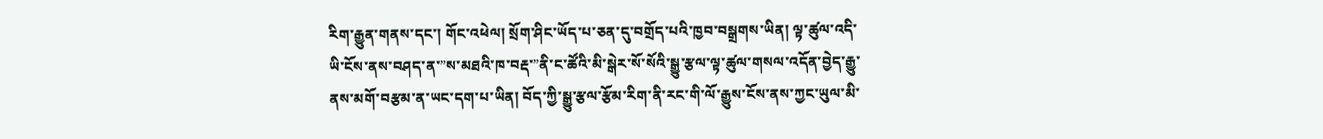རིག་རྒྱུན་གནས་དང་། གོང་འཕེལ། སྲོག་ཤིང་ཡོད་པ་ཅན་དུ་བགྲོད་པའི་ཁྱབ་བསྒྲགས་ཡིན། ལྟ་ཚུལ་འདི་ཡི་ངོས་ནས་བཤད་ན་”ས་མཐའི་ཁ་བརྡ་”ནི་ང་ཚོའི་མི་སྒེར་སོ་སོའི་སྒྱུ་རྩལ་ལྟ་ཚུལ་གསལ་འདོན་བྱེད་རྒྱུ་ནས་མགོ་བརྩམ་ན་ཡང་དག་པ་ཡིན། བོད་ཀྱི་སྒྱུ་རྩལ་རྩོམ་རིག་ནི་རང་གི་ལོ་རྒྱུས་ངོས་ནས་ཀྱང་ཡུལ་མི་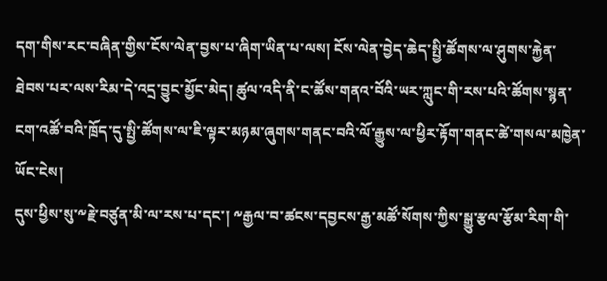དག་གིས་རང་བཞིན་གྱིས་ངོས་ལེན་བྱས་པ་ཞིག་ཡིན་པ་ལས། ངོས་ལེན་བྱེད་ཆེད་སྤྱི་ཚོགས་ལ་ཤུགས་རྐྱེན་ཐེབས་པར་ལས་རིམ་དེ་འདྲ་བྱུང་མྱོང་མེད། ཚུལ་འདི་ནི་ང་ཚོས་གནའ་བོའི་ཡར་ཀླུང་གི་རས་པའི་ཚོགས་སྙན་ངག་འཚོ་བའི་ཁྲོད་དུ་སྤྱི་ཚོགས་ལ་ཇི་ལྟར་མཉམ་ཞུགས་གནང་བའི་ལོ་རྒྱུས་ལ་ཕྱིར་རྟོག་གནང་ཚེ་གསལ་མཁྱེན་ཡོང་ངེས།
དུས་ཕྱིས་སུ་༸རྗེ་བཙུན་མི་ལ་རས་པ་དང་། ༸རྒྱལ་བ་ཚངས་དབྱངས་རྒྱ་མཚོ་སོགས་ཀྱིས་སྒྱུ་རྩལ་རྩོམ་རིག་གི་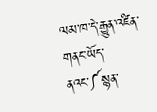ལམ་ཁ་དེ་རྒྱུན་འཛིན་གནང་ཡོད་ནའང་༼སྙན་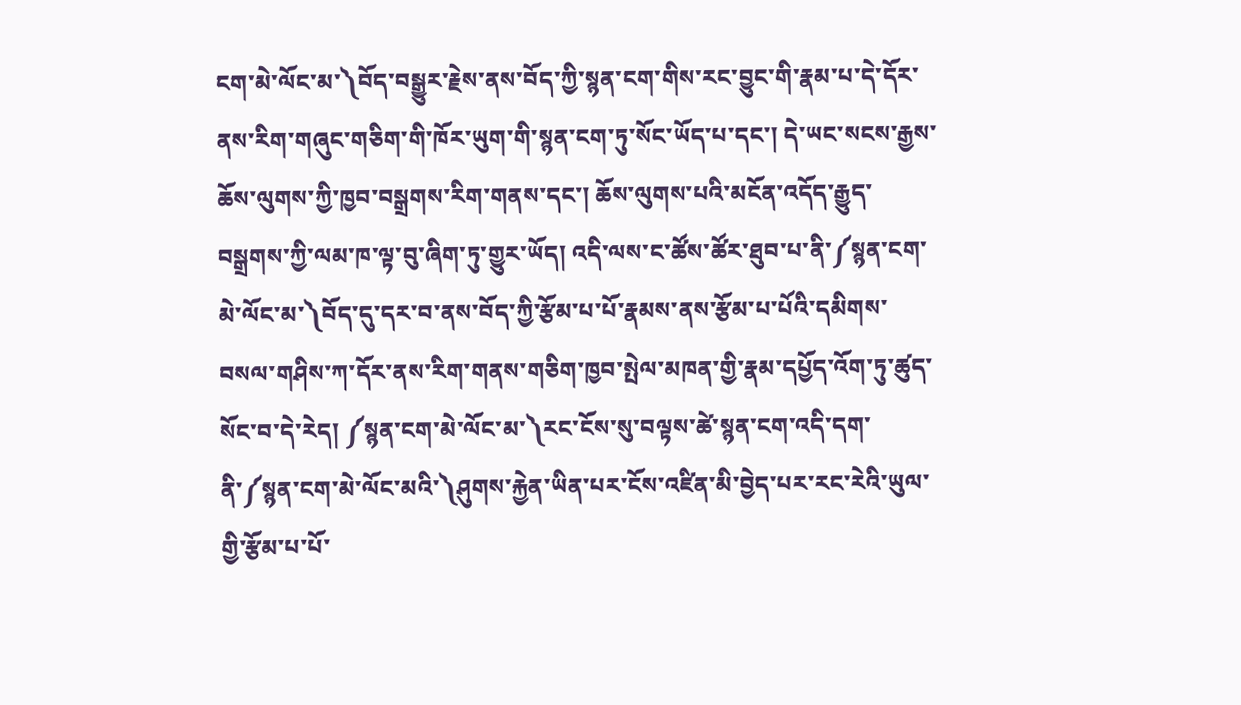ངག་མེ་ལོང་མ་༽བོད་བསྒྱུར་རྗེས་ནས་བོད་ཀྱི་སྙན་ངག་གིས་རང་བྱུང་གི་རྣམ་པ་དེ་དོར་ནས་རིག་གཞུང་གཅིག་གི་ཁོར་ཡུག་གི་སྙན་ངག་ཏུ་སོང་ཡོད་པ་དང་། དེ་ཡང་སངས་རྒྱས་ཆོས་ལུགས་ཀྱི་ཁྱབ་བསྒྲགས་རིག་གནས་དང་། ཆོས་ལུགས་པའི་མངོན་འདོད་རྒྱུད་བསྒྲགས་ཀྱི་ལམ་ཁ་ལྟ་བུ་ཞིག་ཏུ་གྱུར་ཡོད། འདི་ལས་ང་ཚོས་ཚོར་ཐུབ་པ་ནི་༼སྙན་ངག་མེ་ལོང་མ་༽བོད་དུ་དར་བ་ནས་བོད་ཀྱི་རྩོམ་པ་པོ་རྣམས་ནས་རྩོམ་པ་པོའི་དམིགས་བསལ་གཤིས་ཀ་དོར་ནས་རིག་གནས་གཅིག་ཁྱབ་སྤེལ་མཁན་གྱི་རྣམ་དཔྱོད་འོག་ཏུ་ཚུད་སོང་བ་དེ་རེད། ༼སྙན་ངག་མེ་ལོང་མ་༽རང་ངོས་སུ་བལྟས་ཚེ་སྙན་ངག་འདི་དག་ནི་༼སྙན་ངག་མེ་ལོང་མའི་༽ཤུགས་རྐྱེན་ཡིན་པར་ངོས་འཛིན་མི་བྱེད་པར་རང་རེའི་ཡུལ་གྱི་རྩོམ་པ་པོ་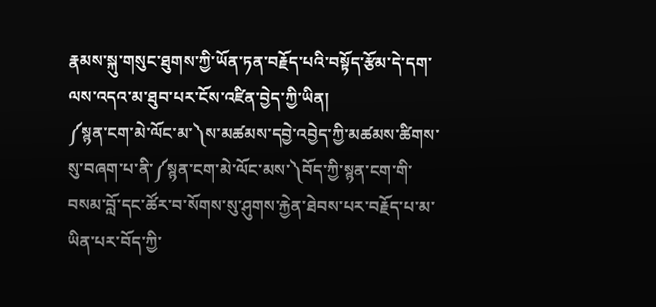རྣམས་སྐུ་གསུང་ཐུགས་ཀྱི་ཡོན་ཏན་བརྗོད་པའི་བསྟོད་རྩོམ་དེ་དག་ལས་འདའ་མ་ཐུབ་པར་ངོས་འཛིན་བྱེད་ཀྱི་ཡིན།
༼སྙན་ངག་མེ་ལོང་མ་༽ས་མཚམས་དབྱེ་འབྱེད་ཀྱི་མཚམས་ཚིགས་སུ་བཞག་པ་ནི་༼སྙན་ངག་མེ་ལོང་མས་༽བོད་ཀྱི་སྙན་ངག་གི་བསམ་བློ་དང་ཚོར་བ་སོགས་སུ་ཤུགས་རྐྱེན་ཐེབས་པར་བརྗོད་པ་མ་ཡིན་པར་བོད་ཀྱི་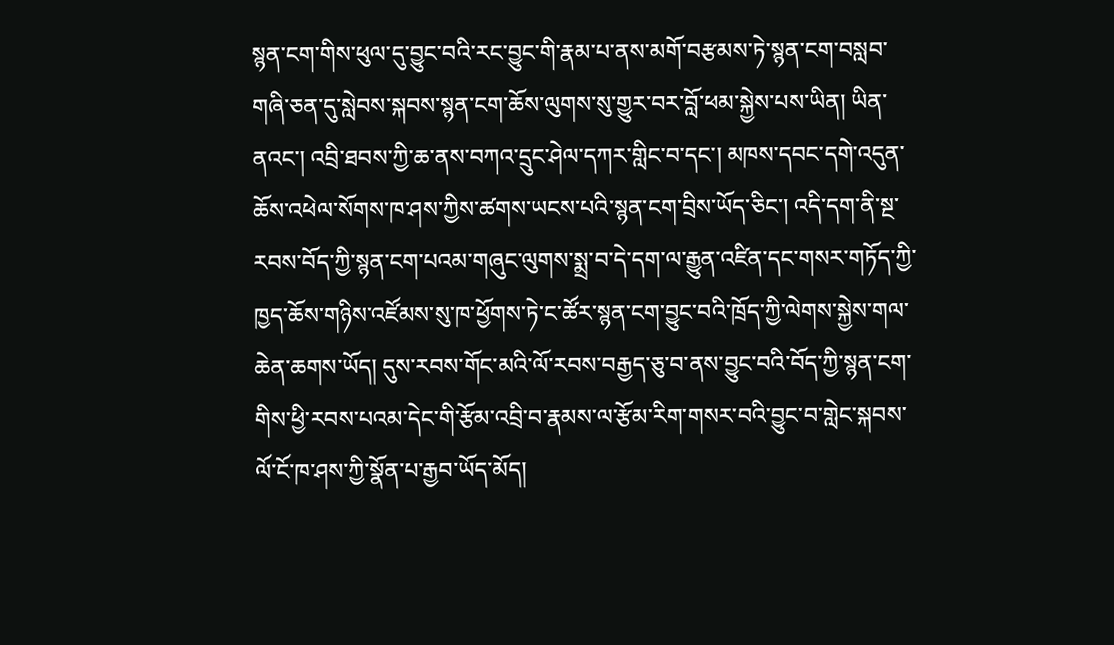སྙན་ངག་གིས་ཕུལ་དུ་བྱུང་བའི་རང་བྱུང་གི་རྣམ་པ་ནས་མགོ་བརྩམས་ཏེ་སྙན་ངག་བསླབ་གཞི་ཅན་དུ་སླེབས་སྐབས་སྙན་ངག་ཆོས་ལུགས་སུ་གྱུར་བར་བློ་ཕམ་སྐྱེས་པས་ཡིན། ཡིན་ནའང་། འབྲི་ཐབས་ཀྱི་ཆ་ནས་བཀའ་དྲུང་ཤེལ་དཀར་གླིང་བ་དང་། མཁས་དབང་དགེ་འདུན་ཆོས་འཕེལ་སོགས་ཁ་ཤས་ཀྱིས་ཚགས་ཡངས་པའི་སྙན་ངག་བྲིས་ཡོད་ཅིང་། འདི་དག་ནི་སྔ་རབས་བོད་ཀྱི་སྙན་ངག་པའམ་གཞུང་ལུགས་སྨྲ་བ་དེ་དག་ལ་རྒྱུན་འཛིན་དང་གསར་གཏོད་ཀྱི་ཁྱད་ཆོས་གཉིས་འཛོམས་སུ་ཁ་ཕྱོགས་ཏེ་ང་ཚོར་སྙན་ངག་བྱུང་བའི་ཁྲོད་ཀྱི་ལེགས་སྐྱེས་གལ་ཆེན་ཆགས་ཡོད། དུས་རབས་གོང་མའི་ལོ་རབས་བརྒྱད་ཅུ་བ་ནས་བྱུང་བའི་བོད་ཀྱི་སྙན་ངག་གིས་ཕྱི་རབས་པའམ་དེང་གི་རྩོམ་འབྲི་བ་རྣམས་ལ་རྩོམ་རིག་གསར་བའི་བྱུང་བ་གླེང་སྐབས་ལོ་ངོ་ཁ་ཤས་ཀྱི་སྣོན་པ་རྒྱབ་ཡོད་མོད།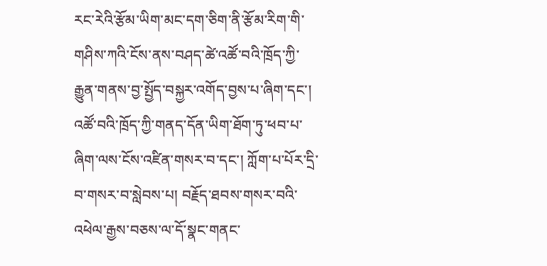རང་རེའི་རྩོམ་ཡིག་མང་དག་ཅིག་ནི་རྩོམ་རིག་གི་གཤིས་ཀའི་ངོས་ནས་བཤད་ཚེ་འཚོ་བའི་ཁྲོད་ཀྱི་རྒྱུན་གནས་བྱ་སྤྱོད་བསྐྱར་འགོད་བྱས་པ་ཞིག་དང་། འཚོ་བའི་ཁྲོད་ཀྱི་གནད་དོན་ཡིག་ཐོག་ཏུ་ཕབ་པ་ཞིག་ལས་ངོས་འཛིན་གསར་བ་དང་། ཀློག་པ་པོར་དྲི་བ་གསར་བ་སླེབས་པ། བརྗོད་ཐབས་གསར་བའི་འཕེལ་རྒྱས་བཅས་ལ་དོ་སྣང་གནང་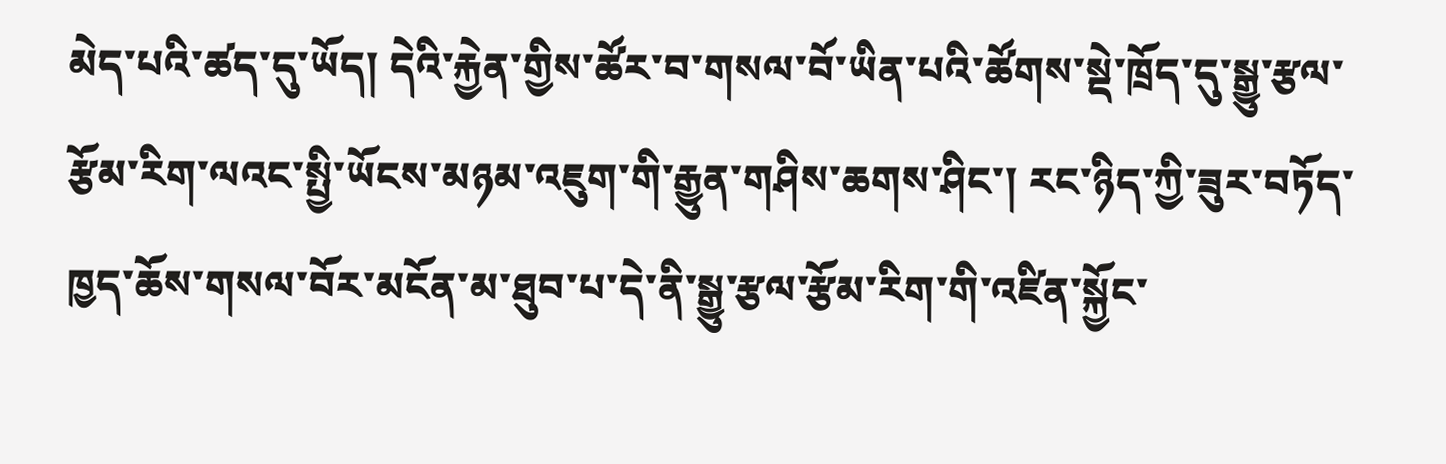མེད་པའི་ཚད་དུ་ཡོད། དེའི་རྐྱེན་གྱིས་ཚོར་བ་གསལ་བོ་ཡིན་པའི་ཚོགས་སྡེ་ཁྲོད་དུ་སྒྱུ་རྩལ་རྩོམ་རིག་ལའང་སྤྱི་ཡོངས་མཉམ་འཇུག་གི་རྒྱུན་གཤིས་ཆགས་ཤིང་། རང་ཉིད་ཀྱི་ཟུར་བཏོད་ཁྱད་ཆོས་གསལ་བོར་མངོན་མ་ཐུབ་པ་དེ་ནི་སྒྱུ་རྩལ་རྩོམ་རིག་གི་འཛིན་སྐྱོང་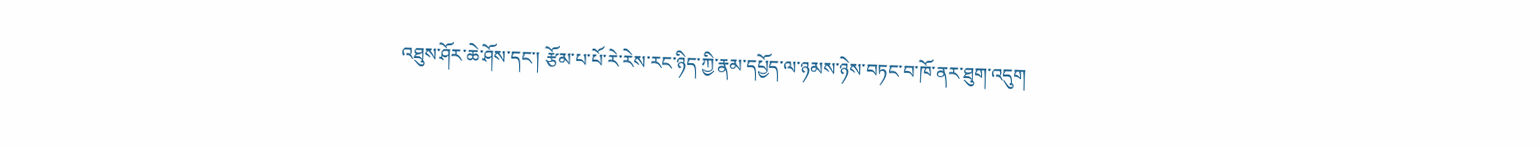འཐུས་ཤོར་ཆེ་ཤོས་དང་། རྩོམ་པ་པོ་རེ་རེས་རང་ཉིད་ཀྱི་རྣམ་དཔྱོད་ལ་ཉམས་ཉེས་བཏང་བ་ཁོ་ནར་ཐུག་འདུག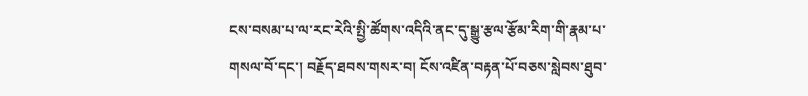ངས་བསམ་པ་ལ་རང་རེའི་སྤྱི་ཚོགས་འདིའི་ནང་དུ་སྒྱུ་རྩལ་རྩོམ་རིག་གི་རྣམ་པ་གསལ་བོ་དང་། བརྗོད་ཐབས་གསར་བ། ངོས་འཛིན་བརྟན་པོ་བཅས་སླེབས་ཐུབ་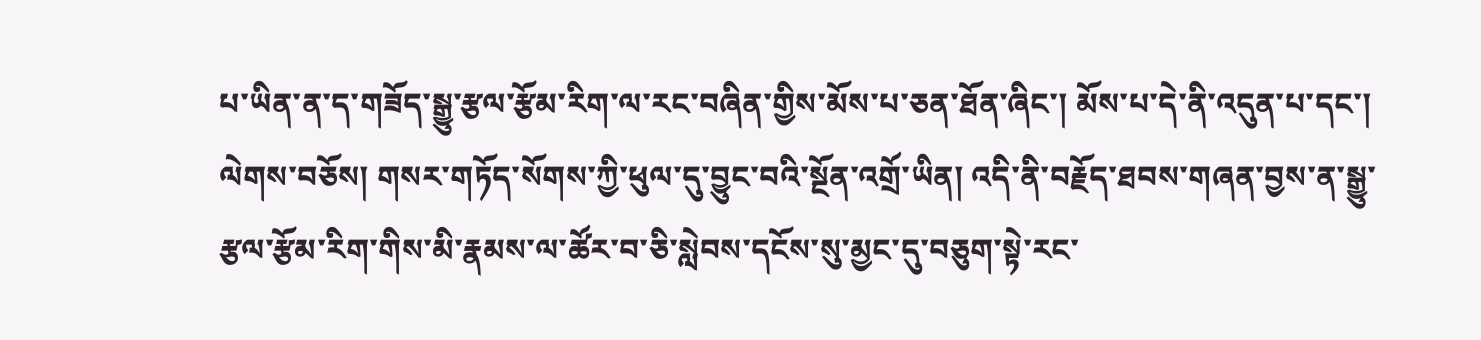པ་ཡིན་ན་ད་གཟོད་སྒྱུ་རྩལ་རྩོམ་རིག་ལ་རང་བཞིན་གྱིས་མོས་པ་ཅན་ཐོན་ཞིང་། མོས་པ་དེ་ནི་འདུན་པ་དང་། ལེགས་བཅོས། གསར་གཏོད་སོགས་ཀྱི་ཕུལ་དུ་བྱུང་བའི་སྔོན་འགྲོ་ཡིན། འདི་ནི་བརྗོད་ཐབས་གཞན་བྱས་ན་སྒྱུ་རྩལ་རྩོམ་རིག་གིས་མི་རྣམས་ལ་ཚོར་བ་ཅི་སླེབས་དངོས་སུ་མྱང་དུ་བཅུག་སྟེ་རང་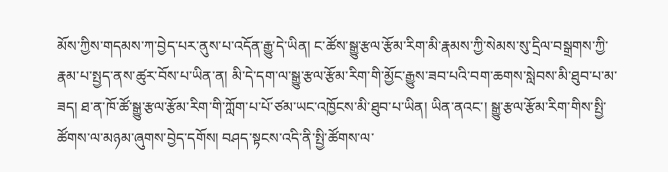མོས་ཀྱིས་གདམས་ཀ་བྱེད་པར་ནུས་པ་འདོན་རྒྱུ་དེ་ཡིན། ང་ཚོས་སྒྱུ་རྩལ་རྩོམ་རིག་མི་རྣམས་ཀྱི་སེམས་སུ་དྲིལ་བསྒྲགས་ཀྱི་རྣམ་པ་སྤྱད་ནས་ཚུར་བོས་པ་ཡིན་ན། མི་དེ་དག་ལ་སྒྱུ་རྩལ་རྩོམ་རིག་གི་མྱོང་རྒྱུས་ཟབ་པའི་བག་ཆགས་སླེབས་མི་ཐུབ་པ་མ་ཟད། ཐ་ན་ཁོ་ཚོ་སྒྱུ་རྩལ་རྩོམ་རིག་གི་ཀློག་པ་པོ་ཙམ་ཡང་འཁྱོངས་མི་ཐུབ་པ་ཡིན། ཡིན་ནའང་། སྒྱུ་རྩལ་རྩོམ་རིག་གིས་སྤྱི་ཚོགས་ལ་མཉམ་ཞུགས་བྱེད་དགོས། བཤད་སྟངས་འདི་ནི་སྤྱི་ཚོགས་ལ་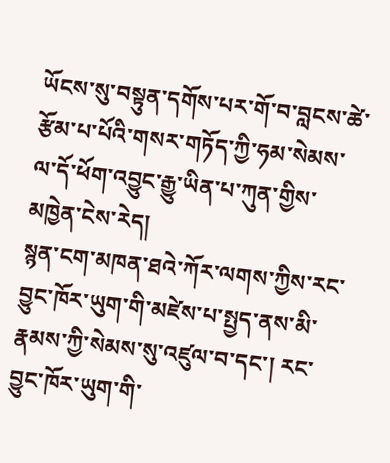ཡོངས་སུ་བསྟུན་དགོས་པར་གོ་བ་བླངས་ཚེ་རྩོམ་པ་པོའི་གསར་གཏོད་ཀྱི་ཧམ་སེམས་ལ་དོ་ཕོག་འབྱུང་རྒྱུ་ཡིན་པ་ཀུན་གྱིས་མཁྱེན་ངེས་རེད།
སྙན་ངག་མཁན་ཐའེ་ཀོར་ལགས་ཀྱིས་རང་བྱུང་ཁོར་ཡུག་གི་མཛེས་པ་སྤྱད་ནས་མི་རྣམས་ཀྱི་སེམས་སུ་འཛུལ་བ་དང་། རང་བྱུང་ཁོར་ཡུག་གི་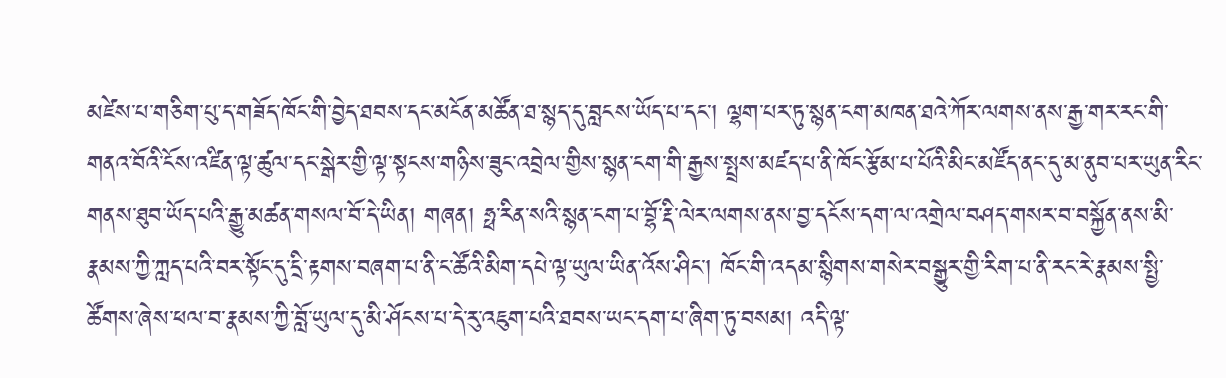མཛེས་པ་གཅིག་པུ་ད་གཟོད་ཁོང་གི་བྱེད་ཐབས་དང་མངོན་མཚོན་ཐ་སྙད་དུ་བླངས་ཡོད་པ་དང་། ལྷག་པར་ཏུ་སྙན་ངག་མཁན་ཐའེ་ཀོར་ལགས་ནས་རྒྱ་གར་རང་གི་གནའ་བོའི་ངོས་འཛིན་ལྟ་ཚུལ་དང་སྒེར་གྱི་ལྟ་སྟངས་གཉིས་ཟུང་འབྲེལ་གྱིས་སྙན་ངག་གི་རྒྱས་སྤྲས་མཛད་པ་ནི་ཁོང་རྩོམ་པ་པོའི་མིང་མཛོད་ནང་དུ་མ་ནུབ་པར་ཡུན་རིང་གནས་ཐུབ་ཡོད་པའི་རྒྱུ་མཚན་གསལ་བོ་དེ་ཡིན། གཞན། ཧྥ་རིན་སའི་སྙན་ངག་པ་བྷོ་རྡི་ལེར་ལགས་ནས་བྱ་དངོས་དག་ལ་འགྲེལ་བཤད་གསར་བ་བསྐྱོན་ནས་མི་རྣམས་ཀྱི་ཀླད་པའི་བར་སྟོང་དུ་དྲི་རྟགས་བཞག་པ་ནི་ང་ཚོའི་མིག་དཔེ་ལྟ་ཡུལ་ཡིན་འོས་ཤིང་། ཁོང་གི་འདམ་སྙིགས་གསེར་བསྒྱུར་གྱི་རིག་པ་ནི་རང་རེ་རྣམས་སྤྱི་ཚོགས་ཞེས་ཕལ་བ་རྣམས་ཀྱི་བློ་ཡུལ་དུ་མི་ཤོངས་པ་དེ་རུ་འཇུག་པའི་ཐབས་ཡང་དག་པ་ཞིག་ཏུ་བསམ། འདི་ལྟ་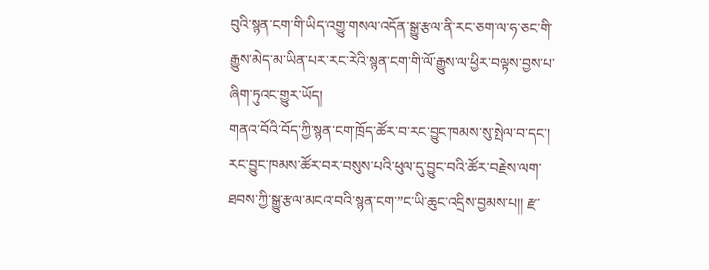བུའི་སྙན་ངག་གི་ཡིད་འགྱུ་གསལ་འདོན་སྒྱུ་རྩལ་ནི་རང་ཅག་ལ་ཧ་ཅང་གི་རྒྱུས་མེད་མ་ཡིན་པར་རང་རེའི་སྙན་ངག་གི་ལོ་རྒྱུས་ལ་ཕྱིར་བལྟས་བྱས་པ་ཞིག་ཏུའང་གྱུར་ཡོད།
གནའ་བོའི་བོད་ཀྱི་སྙན་ངག་ཁྲོད་ཚོར་བ་རང་བྱུང་ཁམས་སུ་སྤེལ་བ་དང་། རང་བྱུང་ཁམས་ཚོར་བར་བསུས་པའི་ཕུལ་དུ་བྱུང་བའི་ཚོར་བརྗེས་ལག་ཐབས་ཀྱི་སྒྱུ་རྩལ་མངའ་བའི་སྙན་ངག་”ང་ཡི་ཆུང་འདྲིས་བྱམས་པ།། རྫ་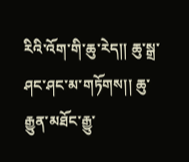རིའི་འོག་གི་ཆུ་རེད།། ཆུ་སྒྲ་ཤང་ཤང་མ་གཏོགས།། ཆུ་རྒྱུན་མཐོང་རྒྱུ་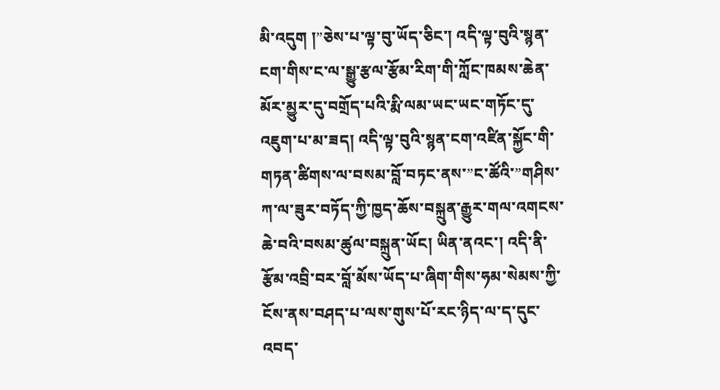མི་འདུག །”ཅེས་པ་ལྟ་བུ་ཡོད་ཅིང་། འདི་ལྟ་བུའི་སྙན་ངག་གིས་ང་ལ་སྒྱུ་རྩལ་རྩོམ་རིག་གི་ཀློང་ཁམས་ཆེན་མོར་མྱུར་དུ་བགྲོད་པའི་རྨི་ལམ་ཡང་ཡང་གཏོང་དུ་འཇུག་པ་མ་ཟད། འདི་ལྟ་བུའི་སྙན་ངག་འཛིན་སྐྱོང་གི་གཏན་ཚིགས་ལ་བསམ་བློ་བཏང་ནས་”ང་ཚོའི་”གཤིས་ཀ་ལ་ཟུར་བཏོད་ཀྱི་ཁྱད་ཆོས་བསྐྲུན་རྒྱུར་གལ་འགངས་ཆེ་བའི་བསམ་ཚུལ་བསྐྲུན་ཡོང། ཡིན་ནའང་། འདི་ནི་རྩོམ་འབྲི་བར་བློ་མོས་ཡོད་པ་ཞིག་གིས་ཧམ་སེམས་ཀྱི་ངོས་ནས་བཤད་པ་ལས་གུས་པོ་རང་ཉིད་ལ་ད་དུང་འབད་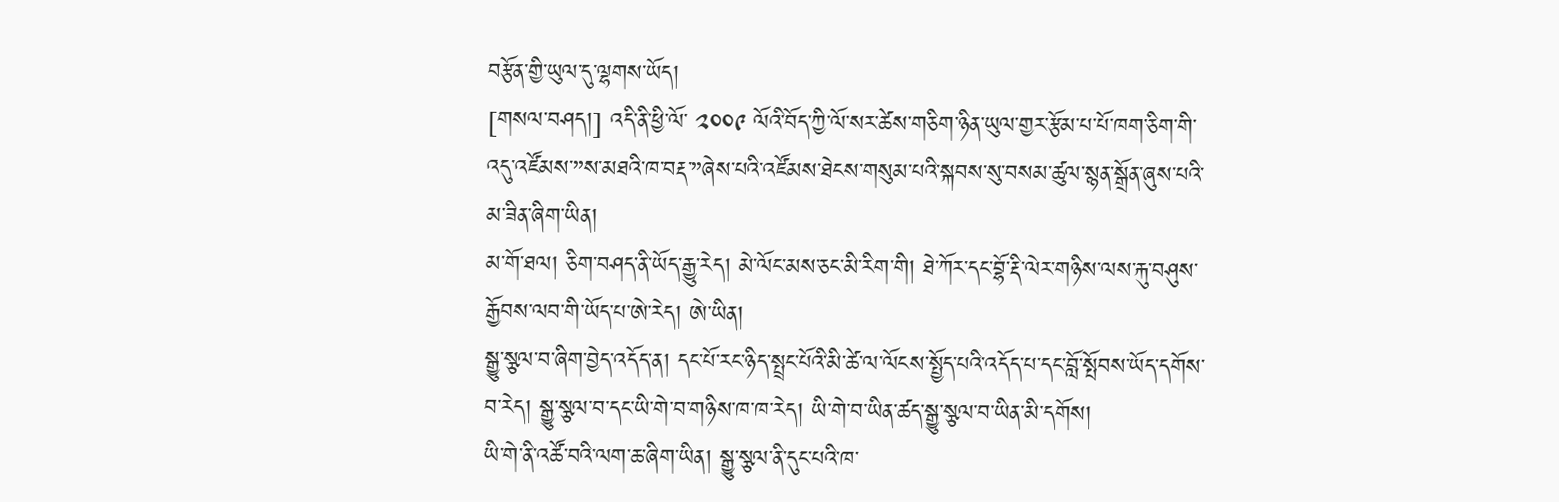བརྩོན་གྱི་ཡུལ་དུ་ལྷགས་ཡོད།
[གསལ་བཤད།] འདི་ནི་ཕྱི་ལོ་ ༢༠༠༩ ལོའི་བོད་ཀྱི་ལོ་སར་ཚེས་གཅིག་ཉིན་ཡུལ་གྱར་རྩོམ་པ་པོ་ཁག་ཅིག་གི་འདུ་འཛོམས་”ས་མཐའི་ཁ་བརྡ་”ཞེས་པའི་འཛོམས་ཐེངས་གསུམ་པའི་སྐབས་སུ་བསམ་ཚུལ་སྙན་སྒྲོན་ཞུས་པའི་མ་ཟིན་ཞིག་ཡིན།
མ་གོ་ཐལ། ཅིག་བཤད་ནི་ཡོད་རྒྱུ་རེད། མེ་ལོང་མས་ཅང་མི་རིག་གི། ཐེ་ཀོར་དང་བྷོ་རྡི་ལེར་གཉིས་ལས་རྐུ་བཤུས་རྒྱོབས་ལབ་གི་ཡོད་པ་ཨེ་རེད། ཨེ་ཡིན།
སྒྱུ་སྩལ་བ་ཞིག་བྱེད་འདོད་ན། དང་པོ་རང་ཉིད་སྤྲང་པོའི་མི་ཚེ་ལ་ལོངས་སྤྱོད་པའི་འདོད་པ་དང་བློ་སྤོབས་ཡོད་དགོས་བ་རེད། སྒྱུ་སྩལ་བ་དང་ཡི་གེ་བ་གཉིས་ཁ་ཁ་རེད། ཡི་གེ་བ་ཡིན་ཚད་སྒྱུ་སྩལ་བ་ཡིན་མི་དགོས།
ཡི་གེ་ནི་འཚོ་བའི་ལག་ཆ་ཞིག་ཡིན། སྒྱུ་སྩལ་ནི་དུང་པའི་ཁ་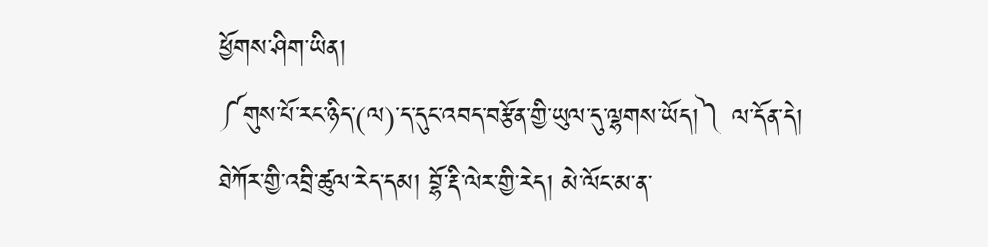ཕྱོགས་ཤིག་ཡིན།
༼གུས་པོ་རང་ཉིད་(ལ)་ད་དུང་འབད་བརྩོན་གྱི་ཡུལ་དུ་ལྷགས་ཡོད།༽ ལ་དོན་དེ། ཐེཀོར་གྱི་འབྲི་ཚུལ་རེད་དམ། བྷོ་རྡི་ལེར་གྱི་རེད། མེ་ལོང་མ་ན་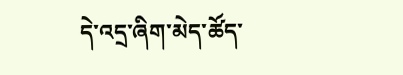དེ་འདྲ་ཞིག་མེད་ཚོད་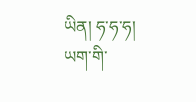ཡིན། ཧ་ཧ་ཧ།
ཡག་གི་